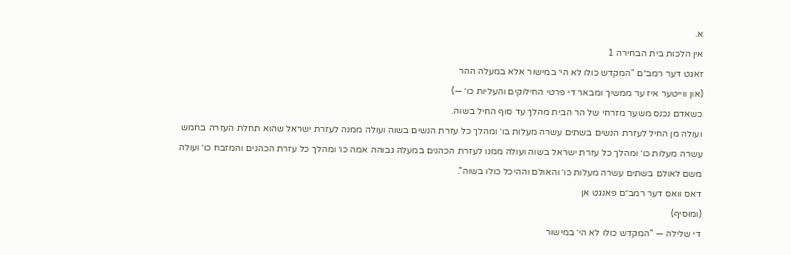א.
אין הלכות בית הבחירה 1
זאגט דער רמב״ם "המקדש כולו לא הי׳ במישור אלא במעלה ההר
(און ווייטער איז ער ממשיך ומבאר די פרטי החילוקים והעליות כו׳ —)
כשאדם נכנס משער מזרחי של הר הבית מהלך עד סוף החיל בשוה.
ועולה מן החיל לעזרת הנשים בשתים עשרה מעלות בו׳ ומהלך כל עזרת הנשים בשוה ועולה ממנה לעזרת ישראל שהוא תחלת העזרה בחמש עשרה מעלות כו׳ ומהלך כל עזרת ישראל בשוה ועולה ממנו לעזרת הכהנים במעלה גבוהה אמה כו׳ ומהלך כל עזרת הכהנים והמזבח כו׳ ועולה משם לאולם בשתים עשרה מעלות כו׳ והאולם וההיכל כולו בשוה".
דאס וואס דער רמב״ם פאנגט אן
(ומוסיף)
די שלילה — "המקדש כולו לא הי׳ במישור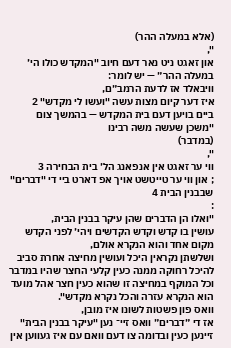(אלא במעלה ההר)
",
און זאגט ניט נאר דעם חיוב "המקדש כולו הי׳ במעלה ההר״ — יש לומר:
וויבאלד אז לדעת הרמב״ם,
איז דער קיום מצות עשה "ועשו לי מקדש" 2
ביים בויען דעם בית המקדש — בהמשך צום "משכן שעשה משה רבינו
(במדבר)
",
ווי ער זאגט אין אנפאנג הל׳ בית הבחירה 3
; און ווי ער טייטשט אויך אפ דארט ביי די "דברים" שבבנין הבית 4
:
"ואלו הן הדברים שהן עיקר בבנין הבית,
עושין בו קדש וקדש הקדשים ויהי׳ לפני הקדש מקום אחד והוא הנקרא אולם,
ושלשתן נקראין היכל ועושין מחיצה אחרת סביב להיכל רחוקה ממנה כעין קלעי החצר שהיו במדבר וכל המוקף במחיצה זו שהוא כעין חצר אהל מועד הוא הנקרא עזרה והכל נקרא מקדש".
וואס פון פשטות לשונו איז מובן,
אז די ״דברים״ וואס זײ־ נען "עיקר בבנין הבית" זיינען כעין ובדומה צו דעם וואם עם איז געווען אין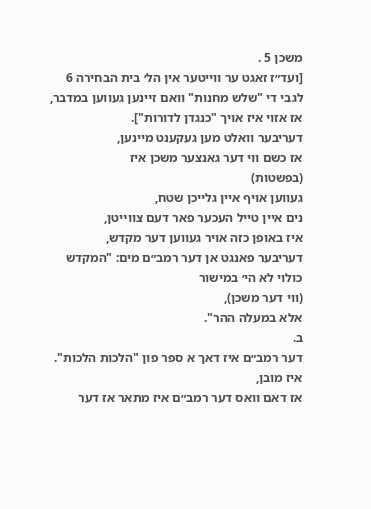משכן 5 .
[ועד״ז זאגט ער ווייטער אין הל׳ בית הבחירה 6
לגבי די "שלש מחנות" וואם זײנען געווען במדבר,
אז אזוי איז אויך "כנגדן לדורות"].
דעריבער וואלט מען געקענט מיינען,
אז כשם ווי דער גאנצער משכן איז
(בפשטות)
געווען אויף איין גלייכן שטח,
נים איין טייל העכער פאר דעם צװײטן,
איז באופן כזה אויר געווען דער מקדש,
דעריבער פאנגט אן דער רמב״ם מים: "המקדש כולוי לא הי׳ במישור
(ווי דער משכן),
אלא במעלה ההר".
ב.
דער רמב״ם איז דאך א ספר פון "הלכות הלכות".
איז מובן,
אז דאם וואס דער רמב״ם איז מתאר אז דער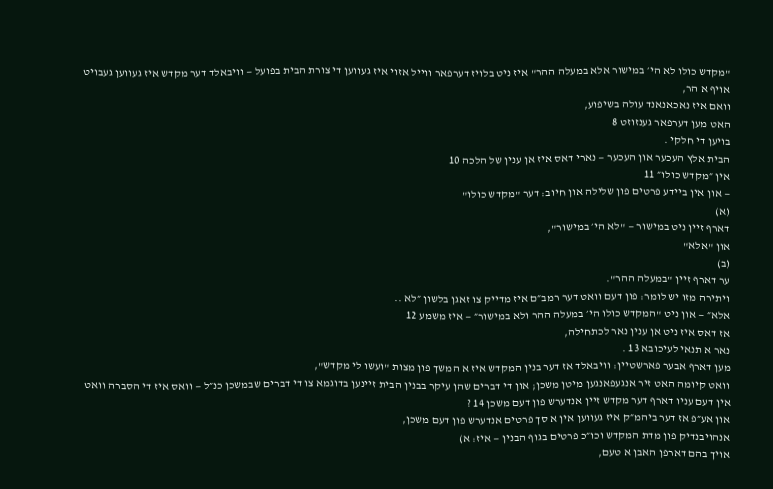"מקדש כולו לא הי׳ במישור אלא במעלה ההר" איז ניט בלויז דערפאר װײל אזוי איז געווען די צורת הבית בפועל — וויבאלד דער מקדש איז געווען געבויט אויף א הר,
וואם איז נאכאנאנד עולה בשיפוע,
האט מען דערפאר גענזוזט 8
בויען די חלקי .
הבית אלץ העכער און העכער — נארי דאס איז אן ענין של הלכה 10
אין ״מקדש כולו״ 11
— און אין ביידע פרטים פון שלילה און חיוב: דער "מקדש כולו"
(א)
דארף זיין ניט במישור — "לא הי׳ במישור",
און "אלא"
(ב)
ער דארף זיין "במעלה ההר".
ויתירה מזו יש לומר: פון דעם וואט דער רמב״ם איז מדײק צו זאגן בלשון ״לא ..
אלא״ — און ניט "המקדש כולו הי׳ במעלה ההר ולא במישור״ — איז משמע 12
אז דאס איז ניט אן ענין נאר לכתחילה,
נאר א תנאי לעיכובא 13 .
מען דארף אבער פארשטיין: וויבאלד אז דער בנין המקדש איז א המשך פון מצות "ועשו לי מקדש",
וואט קיומה האט זיר אנגעפאנגען מיטן משכן; און די דברים שהן עיקר בבנין הבית זײנען בדוגמא צו די דברים שבמשכן כנ״ל — וואס איז די הסברה וואט אין דעם עניו דארף דער מקדש זײן אנדערש פון דעם משכן 14 ?
און אע״פ אז דער ביהמ״ק איז געווען אין א סך פרטים אנדערש פון דעם משכן,
אנהויבנדיק פון מדת המקדש וכו״כ פרטים בגוף הבנין — איז: א)
אויך בהם דארפן האבן א טעם,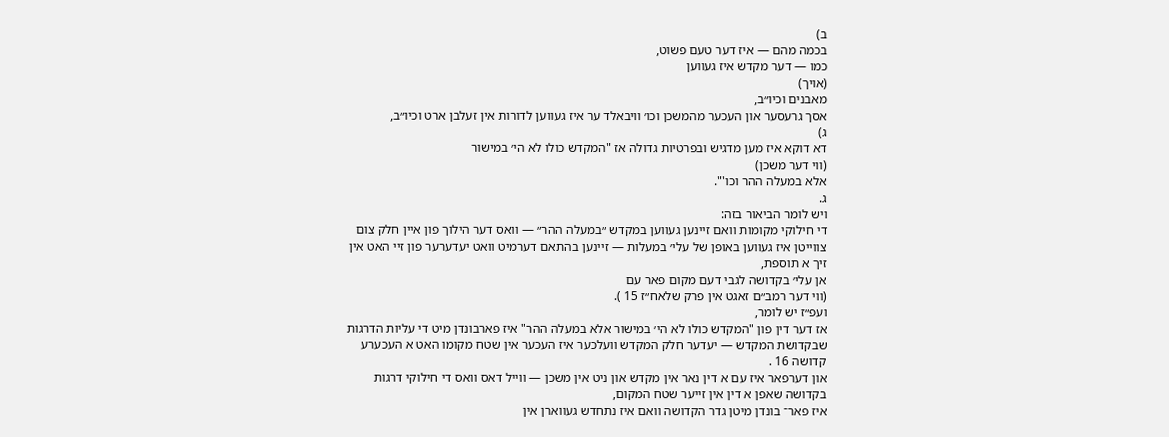ב)
בכמה מהם — איז דער טעם פשוט,
כמו — דער מקדש איז געווען
(אויך)
מאבנים וכיו״ב,
אסך גרעסער און העכער מהמשכן וכו׳ וויבאלד ער איז געווען לדורות אין זעלבן ארט וכיו״ב,
ג)
דא דוקא איז מען מדגיש ובפרטיות גדולה אז "המקדש כולו לא הי׳ במישור
(ווי דער משכן)
אלא במעלה ההר וכו'".
ג.
ויש לומר הביאור בזה:
די חילוקי מקומות וואם זיינען געווען במקדש ״במעלה ההר״ — וואס דער הילוך פון איין חלק צום צווייטן איז געווען באופן של עלי׳ במעלות — זיינען בהתאם דערמיט וואט יעדערער פון זיי האט אין זיך א תוספת,
אן עלי׳ בקדושה לגבי דעם מקום פאר עם
(ווי דער רמב״ם זאגט אין פרק שלאח״ז 15 ).
ועפ״ז יש לומר,
אז דער דין פון "המקדש כולו לא הי׳ במישור אלא במעלה ההר" איז פארבונדן מיט די עליות הדרגות שבקדושת המקדש — יעדער חלק המקדש וועלכער איז העכער אין שטח מקומו האט א העכערע קדושה 16 .
און דערפאר איז עם א דין נאר אין מקדש און ניט אין משכן — ווייל דאס וואס די חילוקי דרגות בקדושה שאפן א דין אין זייער שטח המקום,
איז פאר־ בונדן מיטן גדר הקדושה וואם איז נתחדש געווארן אין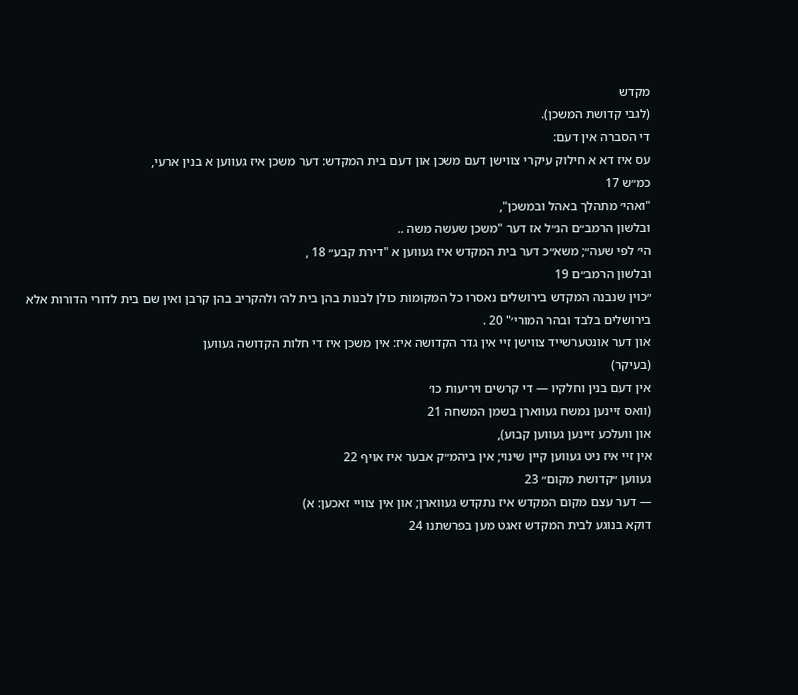מקדש
(לגבי קדושת המשכן).
די הסברה אין דעם:
עס איז דא א חילוק עיקרי צווישן דעם משכן און דעם בית המקדש: דער משכן איז געווען א בנין ארעי,
כמ״ש 17
"ואהי׳ מתהלך באהל ובמשכן",
ובלשון הרמב״ם הנ״ל אז דער "משכן שעשה משה ..
הי׳ לפי שעה״; משא״כ דער בית המקדש איז געווען א "דירת קבע״ 18 ,
ובלשון הרמב״ם 19
״כױן שנבנה המקדש בירושלים נאסרו כל המקומות כולן לבנות בהן בית לה׳ ולהקריב בהן קרבן ואין שם בית לדורי הדורות אלא בירושלים בלבד ובהר המורי׳" 20 .
און דער אונטערשייד צווישן זיי אין גדר הקדושה איז: אין משכן איז די חלות הקדושה געווען
(בעיקר)
אין דעם בנין וחלקיו — די קרשים ויריעות כו׳
(וואס זיינען נמשח געווארן בשמן המשחה 21
און וועלכע זיינען געווען קבוע),
אין זיי איז ניט געווען קיין שינוי; אין ביהמ״ק אבער איז אויף 22
געווען ״קדושת מקום״ 23
— דער עצם מקום המקדש איז נתקדש געווארן; און אין צוויי זאכען: א)
דוקא בנוגע לבית המקדש זאגט מען בפרשתנו 24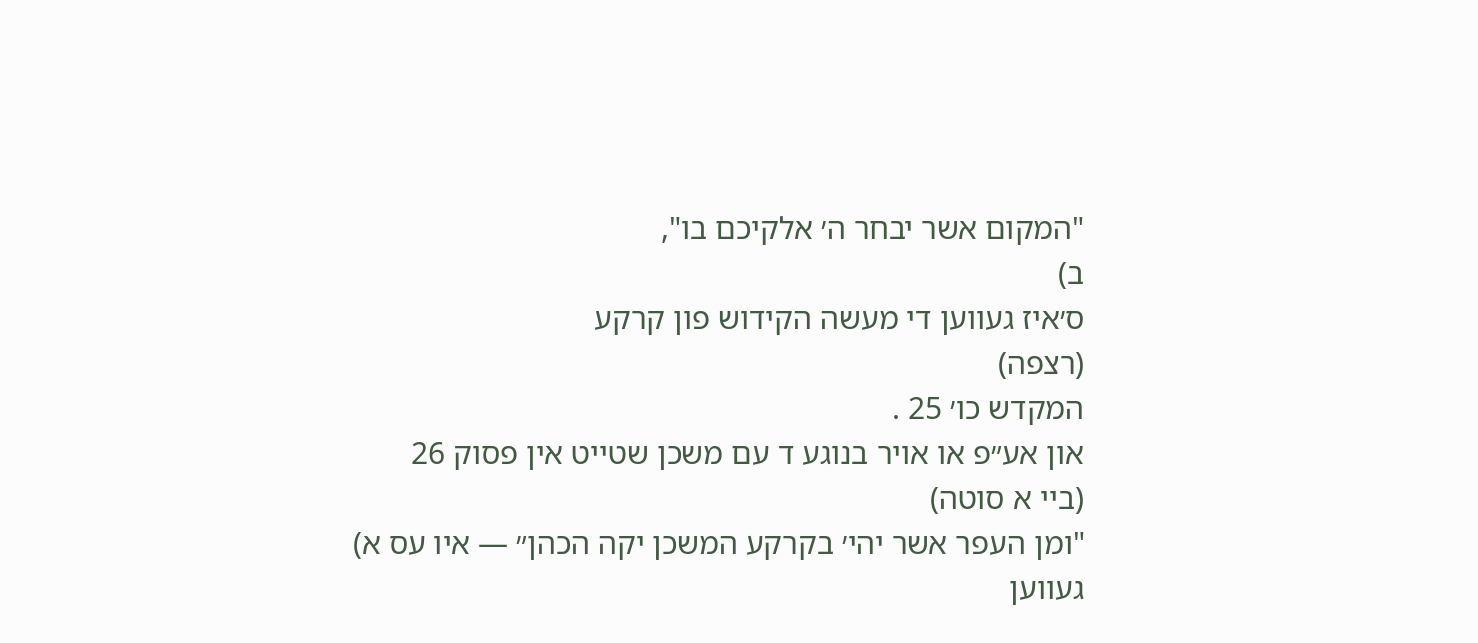"המקום אשר יבחר ה׳ אלקיכם בו",
ב)
ס׳איז געווען די מעשה הקידוש פון קרקע
(רצפה)
המקדש כו׳ 25 .
און אע״פ או אויר בנוגע ד עם משכן שטייט אין פסוק 26
(ביי א סוטה)
"ומן העפר אשר יהי׳ בקרקע המשכן יקה הכהן״ — איו עס א)
געווען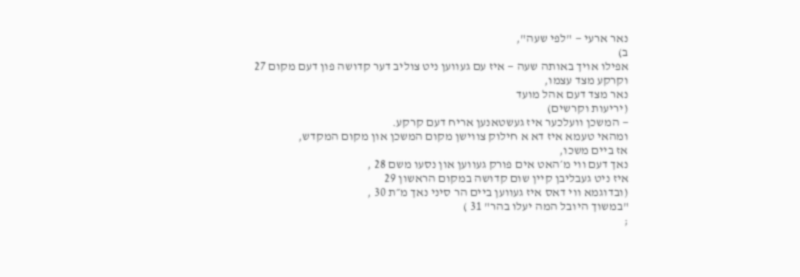נאר ארעי — "לפי שעה",
ב)
אפילו אויך באותה שעה — איז עם געווען ניט צוליב דער קדושה פון דעם מקום 27
וקרקע מצד עצמו,
נאר מצד דעם אהל מועד
(יריעות וקרשים)
— המשכן וועלכער איז געשטאנען אריח דעם קרקע.
ומהאי טעמא איז דא א חילוק צווישן מקום המשכן און מקום המקדש,
אז ביים משכו,
נאך דעם ווי מ׳האט אים פורק געווען און נסעו משם 28 ,
איז ניט געבליבן קיין שום קדושה במקום הראשון 29
(ובדוגמא ווי דאס איז געווען ביים הר סיני נאך מ״ת 30 ,
"במשוך היובל המה יעלו בהר" 31 )
;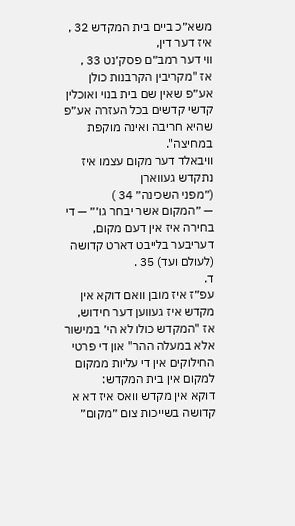משא״כ ביים בית המקדש 32 ,
איז דער דין,
ווי דער רמב״ם פסק׳נט 33 ,
אז "מקריבין הקרבנות כולן אע״פ שאין שם בית בנוי ואוכלין קדשי קדשים בכל העזרה אע״פ שהיא חריבה ואינה מוקפת במחיצה".
וויבאלד דער מקום עצמו איז נתקדש געווארן
(״מפני השכינה״ 34 )
— ״המקום אשר יבחר גו׳״ — די בחירה איז אין דעם מקום,
דעריבער בלייבט דארט קדושה
(לעולם ועד) 35 .
ד.
עפ״ז איז מובן וואם דוקא אין מקדש איז געווען דער חידוש,
אז "המקדש כולו לא הי׳ במישור אלא במעלה ההר" און די פרטי החילוקים אין די עליות ממקום למקום אין בית המקדש:
דוקא אין מקדש וואס איז דא א קדושה בשייכות צום ״מקום״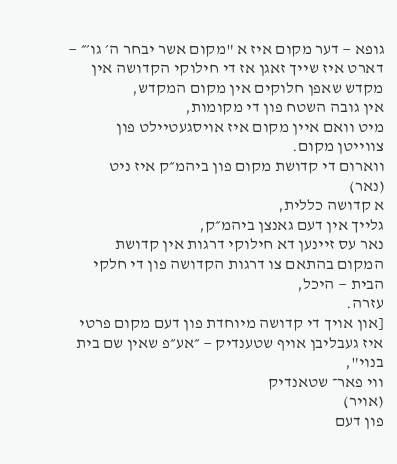גופא — דער מקום איז א "מקום אשר יבחר ה׳ גו׳״ — דארט איז שייך זאגן אז די חילוקי הקדושה אין מקדש שאפן חלוקים אין מקום המקדש,
אין גובה השטח פון די מקומות,
מיט וואם איין מקום איז אויסגעטיילט פון צווייטן מקום.
ווארום די קדושת מקום פון ביהמ״ק איז ניט
(נאר)
א קדושה כללית,
גלייך אין דעם גאנצן ביהמ״ק,
נאר עס זיינען דא חילוקי דרגות אין קדושת המקום בהתאם צו דרגות הקדושה פון די חלקי הבית — היכל,
עזרה.
[און אויך די קדושה מיוחדת פון דעם מקום פרטי איז געבליבן אויף שטענדיק — ״אע״פ שאין שם בית בנוי",
ווי פאר־ שטאנדיק
(אויר)
פון דעם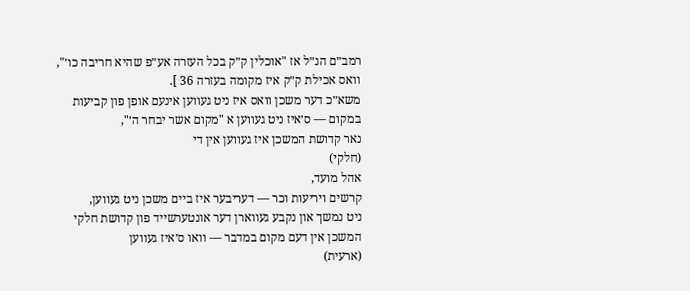רמב״ם הנ״ל אז "אוכלין ק״ק בכל העזרה אע״פ שהיא חריבה כו׳",
וואס אכילת ק״ק איז מקומה בעזרה 36 ].
משא״כ דער משכן וואס איז ניט געווען אינעם אופן פון קביעות במקום — ס׳איז ניט געווען א "מקום אשר יבחר ה׳",
נאר קדושת המשכן איז געווען אין די
(חלקי)
אהל מועד,
קרשים ויריעות וכר — דעריבער איז ביים משכן ניט געווען,
ניט נמשך און נקבע געווארן דער אונטערשייד פון קדושת חלקי המשכן אין דעם מקום במדבר — וואו ס׳איז געווען
(ארעית)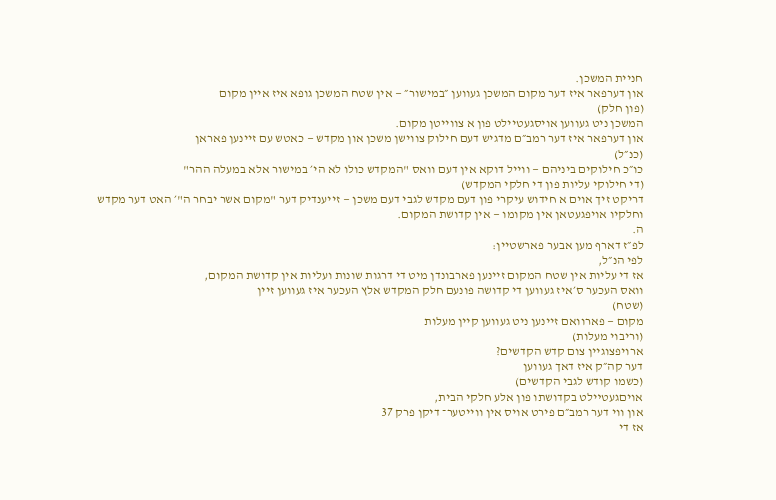חניית המשכן.
און דערפאר איז דער מקום המשכן געווען ״במישור״ — אין שטח המשכן גופא איז איין מקום
(פון חלק)
המשכן ניט געווען אויסגעטיילט פון א צווייטן מקום.
און דערפאר איז דער רמב״ם מדגיש דעם חילוק צווישן משכן און מקדש — כאטש עם זיינען פאראן
(כנ״ל)
כו״כ חילוקים ביניהם — ווייל דוקא אין דעם וואס "המקדש כולו לא הי׳ במישור אלא במעלה ההר"
(די חילוקי עליות פון די חלקי המקדש)
דריקט זיך אוים א חידוש עיקרי פון דעם מקדש לגבי דעם משכן — זייענדיק דער "מקום אשר יבחר ה"׳ האט דער מקדש וחלקיו אויפגעטאן אין מקומו — אין קדושת המקום.
ה.
לפ״ז דארף מען אבער פארשטיין:
לפי הנ״ל,
אז די עליות אין שטח המקום זיינען פארבונדן מיט די דרגות שונות ועליות אין קדושת המקום,
וואס העכער ס׳איז געווען די קדושה פונעם חלק המקדש אלץ העכער איז געווען זיין
(שטח)
מקום — פארוואם זיינען ניט געווען קיין מעלות
(וריבוי מעלות)
ארויפצוגיין צום קדש הקדשים?
דער קה״ק איז דאך געווען
(כשמו קודש לגבי הקדשים)
אויםגעטײלט בקדושתו פון אלע חלקי הבית,
און ווי דער רמב״ם פירט אויס אין ווייטער־ דיקן פרק 37
אז די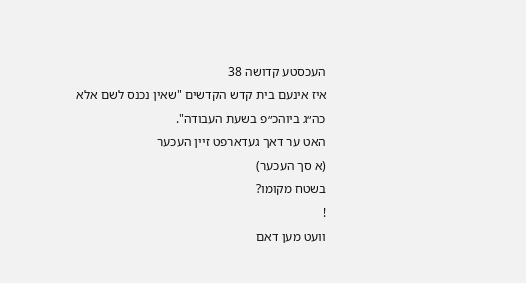העכסטע קדושה 38
איז אינעם בית קדש הקדשים "שאין נכנס לשם אלא כה״ג ביוהכ״פ בשעת העבודה".
האט ער דאך געדארפט זיין העכער
(א סך העכער)
בשטח מקומו?
!
וועט מען דאם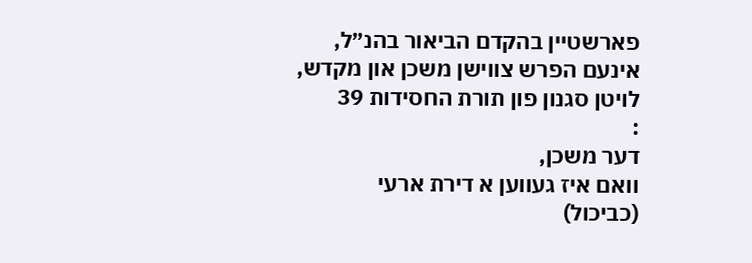פארשטיין בהקדם הביאור בהנ״ל,
אינעם הפרש צווישן משכן און מקדש,
לויטן סגנון פון תורת החסידות 39
:
דער משכן,
וואם איז געווען א דירת ארעי
(כביכול)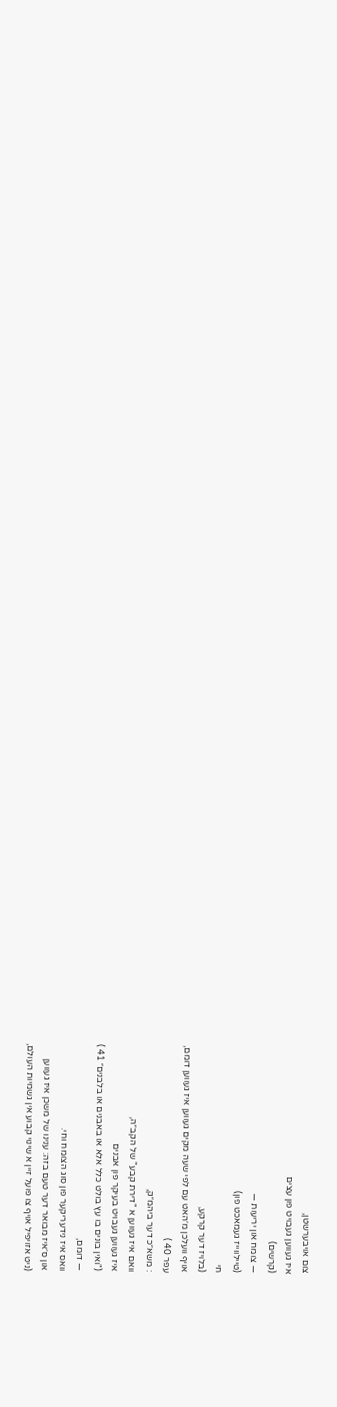צום אויבערשטן,
איז געווען געבויט פון עצים
(קרשים)
— צומח און יריעות —
(טיילווייז געמאכט פון)
חי
(בלויז דער קרקע,
אויף וועלכן מ׳האט עם לפי שעה מקים געווען איז געווען דומם,
עפר 40 )
: משא״כ דער ביהמ״ק,
וואם איז געווען א "דירת קבע" של הקב״ה,
איז געווען געבויט בעיקר פון אבנים
("ואין בונים בו עץ בולט כלל אלא או באבנים או בלבנים״ 41 )
— דומם,
וואס איז נידעריקער פון סוג הצומח וחי.
און ס׳איז מבואר דער טעם בזה: ענינו של משכן איז געווען
(ניט אזויפיל אויף צו פועל זיין א שינוי קבוע אין גשמיות העולם,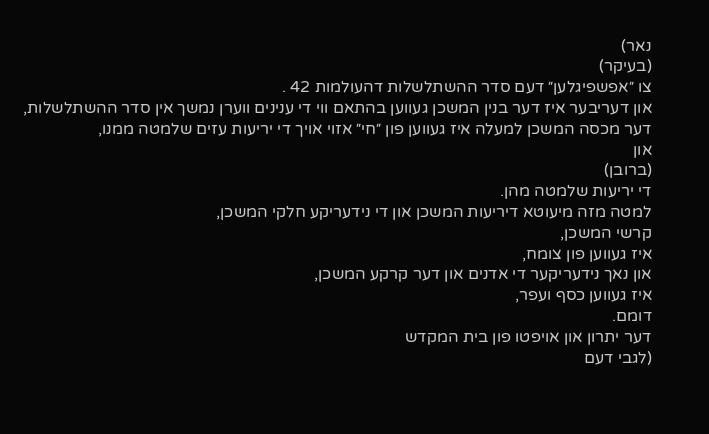נאר)
(בעיקר)
צו ״אפשפיגלען״ דעם סדר ההשתלשלות דהעולמות 42 .
און דעריבער איז דער בנין המשכן געווען בהתאם ווי די ענינים ווערן נמשך אין סדר ההשתלשלות,
דער מכסה המשכן למעלה איז געווען פון ״חי״ אזוי אויך די יריעות עזים שלמטה ממנו,
און
(ברובן)
די יריעות שלמטה מהן.
למטה מזה מיעוטא דיריעות המשכן און די נידעריקע חלקי המשכן,
קרשי המשכן,
איז געווען פון צומח,
און נאך נידעריקער די אדנים און דער קרקע המשכן,
איז געווען כסף ועפר,
דומם.
דער יתרון און אויפטו פון בית המקדש
(לגבי דעם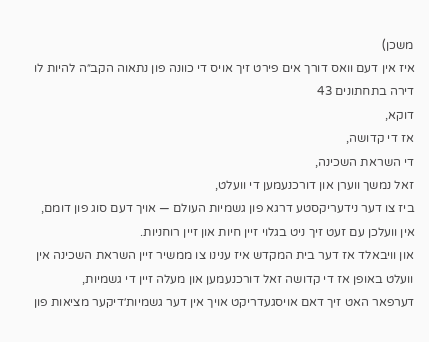משכן)
איז אין דעם וואס דורך אים פירט זיך אויס די כוונה פון נתאוה הקב״ה להיות לו דירה בתחתונים 43
דוקא,
אז די קדושה,
די השראת השכינה,
זאל נמשך ווערן און דורכנעמען די וועלט,
ביז צו דער נידעריקסטע דרגא פון גשמיות העולם — אויך דעם סוג פון דומם,
אין וועלכן עם זעט זיך ניט בגלוי זיין חיות און זיין רוחניות.
און וויבאלד אז דער בית המקדש איז ענינו צו ממשיר זיין השראת השכינה אין וועלט באופן אז די קדושה זאל דורכנעמען און מעלה זיין די גשמיות,
דערפאר האט זיך דאם אויסגעדריקט אויך אין דער גשמיות׳דיקער מציאות פון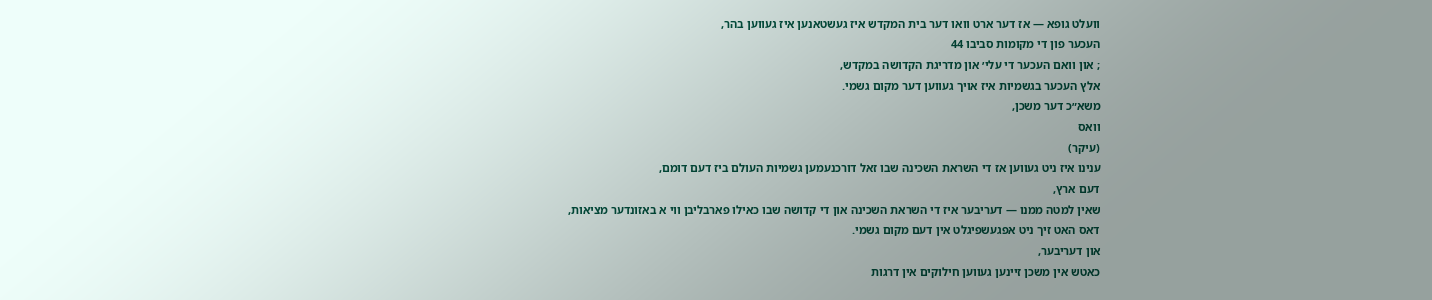וועלט גופא — אז דער ארט וואו דער בית המקדש איז געשטאנען איז געווען בהר,
העכער פון די מקומות סביבו 44
; און וואם העכער די עלי׳ און מדריגת הקדושה במקדש,
אלץ העכער בגשמיות איז אויך געווען דער מקום גשמי.
משא״כ דער משכן,
וואס
(עיקר)
ענינו איז ניט געווען אז די השראת השכינה שבו זאל דורכנעמען גשמיות העולם ביז דעם דומם,
דעם ארץ,
שאין למטה ממנו — דעריבער איז די השראת השכינה און די קדושה שבו כאילו פארבליבן ווי א באזונדער מציאות,
דאס האט זיך ניט אפגעשפיגלט אין דעם מקום גשמי.
און דעריבער,
כאטש אין משכן זיינען געווען חילוקים אין דרגות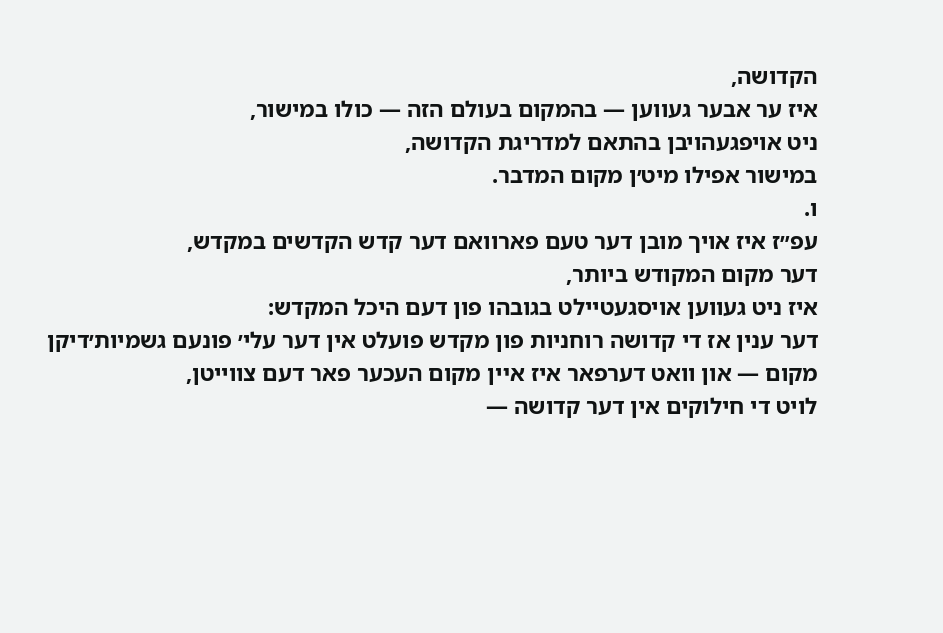הקדושה,
איז ער אבער געווען — בהמקום בעולם הזה — כולו במישור,
ניט אויפגעהויבן בהתאם למדריגת הקדושה,
במישור אפילו מיט׳ן מקום המדבר.
ו.
עפ״ז איז אויך מובן דער טעם פארוואם דער קדש הקדשים במקדש,
דער מקום המקודש ביותר,
איז ניט געווען אויסגעטיילט בגובהו פון דעם היכל המקדש:
דער ענין אז די קדושה רוחניות פון מקדש פועלט אין דער עלי׳ פונעם גשמיות׳דיקן מקום — און וואט דערפאר איז אײן מקום העכער פאר דעם צווייטן,
לויט די חילוקים אין דער קדושה —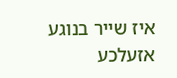איז שייר בנוגע אזעלכע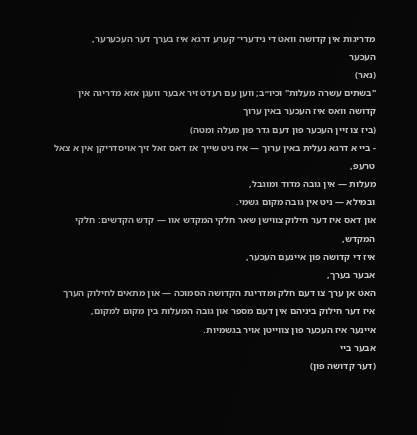מדריגות אין קדושה וואט די נידערי־ קערע דרגא איז בערך דער העכערער,
העכער
(נאר)
"בשתים עשרה מעלות" וכיו״ב; ווען עם רעדט זיר אבער וועגן אזא מדריגה אין קדושה וואס איז העכער באין ערוך
(ביז צו זיין העכער פון דעם גדר פון מעלה ומטה)
- ביי א דרגא נעלית באין ערוך — איז ניט שייך אז דאס זאל זיך אויסדריקן אין א צאל טרעפ,
מעלות — אין גובה מדוד ומוגבל,
ובמילא — ניט אין גובה מקום גשמי.
און דאס איז דער חילוק צווישן שאר חלקי המקדש אוו — קדש הקדשים: חלקי המקדש,
איז די קדושה פון אײנעם העכער,
אבער בערך,
האט אן ערך צו דעם חלק ומדריגת הקדושה הסמוכה — און מתאים לחילוק הערך איז דער חילוק ביניהם אין דעם מספר און גובה המעלות בין מקום למקום,
איינער איז העכער פון צווייטן אויר בגשמיות.
אבער ביי
(דער קדושה פון)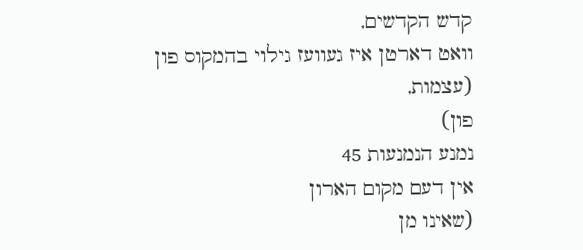קדש הקדשים,
וואט דארטן איז געוועז גילוי בהמקוס פון
(עצמות,
פון)
נמנע הנמנעות 45
אין דעם מקום הארון
(שאינו מן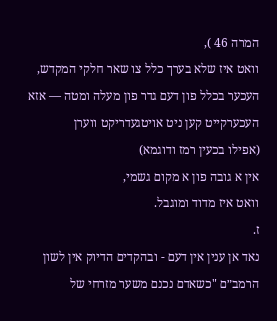המרה 46 ),
וואט איז שלא בערך כלל צו שאר חלקי המקדש,
העכער בכלל פון דעם גדר פון מעלה ומטה — אזא העכערקייט קען ניט אויטגעדריקט ווערן
(אפילו בכעין רמז ודוגמא)
אין א גובה פון א מקום גשמי,
וואט איז מדוד ומוגבל.
ז.
נאד אן ענין אין דעם - ובהקדים הדיוק אין לשון הרמב״ם "כשאדם נכנם משער מזרחי של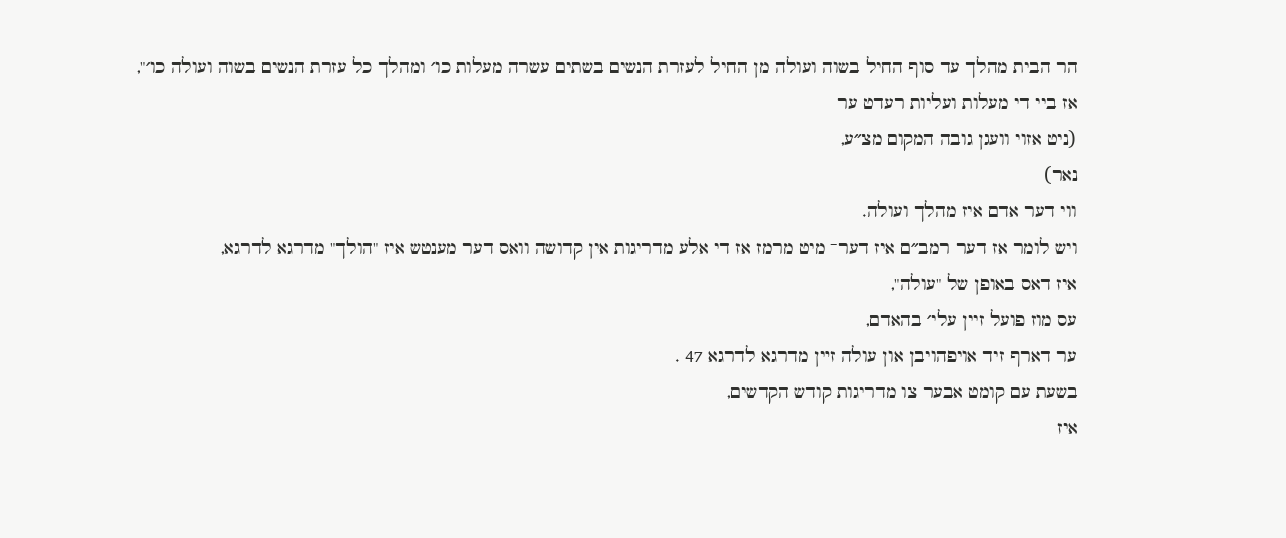הר הבית מהלך עד סוף החיל בשוה ועולה מן החיל לעזרת הנשים בשתים עשרה מעלות כו׳ ומהלך כל עזרת הנשים בשוה ועולה כו׳",
אז ביי די מעלות ועליות רעדט ער
(ניט אזוי וועגן גובה המקום מצ״ע,
נאר)
ווי דער אדם איז מהלך ועולה.
ויש לומר אז דער רמב״ם איז דער־ מיט מרמז אז די אלע מדריגות אין קדושה וואס דער מענטש איז "הולך" מדרגא לדרגא,
איז דאס באופן של "עולה",
עס מוז פועל זיין עלי׳ בהאדם,
ער דארף זיד אויפהויבן און עולה זײן מדרגא לדרגא 47 .
בשעת עם קומט אבער צו מדריגות קודש הקדשים,
איז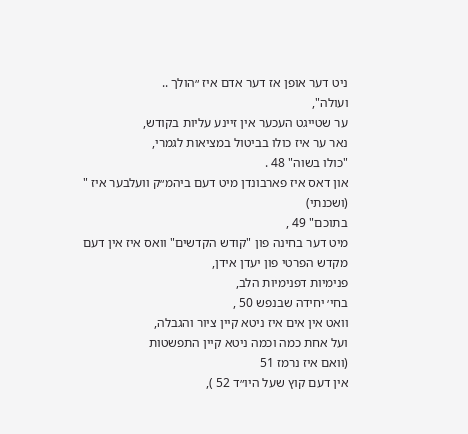ניט דער אופן אז דער אדם איז ״הולך ..
ועולה",
ער שטייגט העכער אין זיינע עליות בקודש,
נאר ער איז כולו בביטול במציאות לגמרי,
"כולו בשוה" 48 .
און דאס איז פארבונדן מיט דעם ביהמ״ק וועלבער איז "
(ושכנתי)
בתוכם" 49 ,
מיט דער בחינה פון "קודש הקדשים" וואס איז אין דעם מקדש הפרטי פון יעדן אידן,
פנימיות דפנימיות הלב,
בחי׳ יחידה שבנפש 50 ,
וואט אין אים איז ניטא קיין ציור והגבלה,
ועל אחת כמה וכמה ניטא קיין התפשטות
(וואם איז נרמז 51
אין דעם קוץ שעל היו״ד 52 ),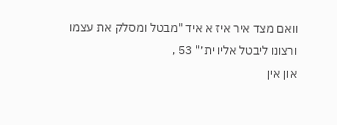וואם מצד איר איז א איד "מבטל ומסלק את עצמו ורצונו ליבטל אליו ית׳" 53 ,
און אין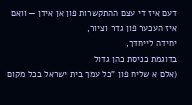דעם איז די עצם ההתקשרות פון אן אידן — וואם איז העכער פון גדר וציור,
יחידה לייחדך,
בדוגמת כניסת כהן גדול
(אלם א שליח פון "כל עמך בית ישראל בכל מקום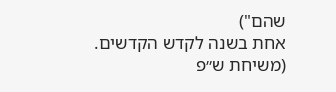שהם")
אחת בשנה לקדש הקדשים.
(משיחת ש״פ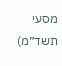מסעי תשד״מ)